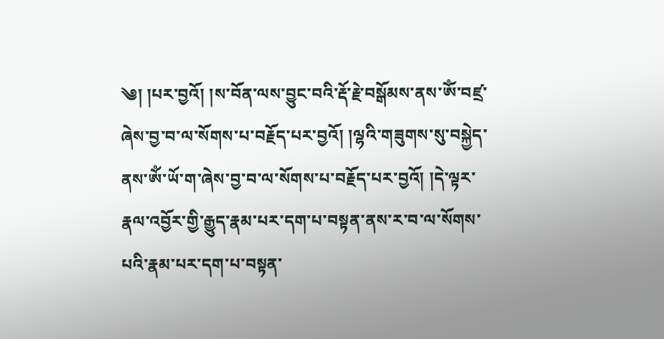༄། །པར་བྱའོ། །ས་བོན་ལས་བྱུང་བའི་རྡོ་རྗེ་བསྒོམས་ནས་ཨོཾ་བཛྲ་ཞེས་བྱ་བ་ལ་སོགས་པ་བརྗོད་པར་བྱའོ། །ལྷའི་གཟུགས་སུ་བསྐྱེད་ནས་ཨོཾ་ཡོ་ག་ཞེས་བྱ་བ་ལ་སོགས་པ་བརྗོད་པར་བྱའོ། །དེ་ལྟར་རྣལ་འབྱོར་གྱི་རྒྱུད་རྣམ་པར་དག་པ་བསྟན་ནས་ར་བ་ལ་སོགས་པའི་རྣམ་པར་དག་པ་བསྟན་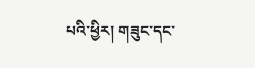པའི་ཕྱིར། གཟུང་དང་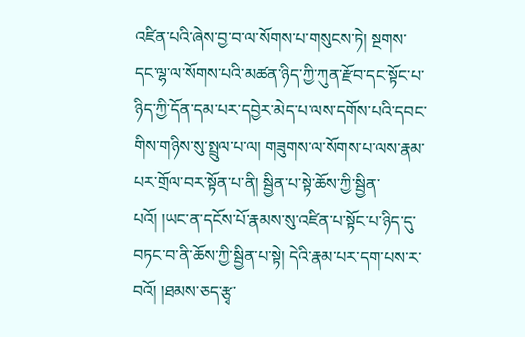འཛིན་པའི་ཞེས་བྱ་བ་ལ་སོགས་པ་གསུངས་ཏེ། སྔགས་དང་ལྷ་ལ་སོགས་པའི་མཚན་ཉིད་ཀྱི་ཀུན་རྫོབ་དང་སྟོང་པ་ཉིད་ཀྱི་དོན་དམ་པར་དབྱེར་མེད་པ་ལས་དགོས་པའི་དབང་གིས་གཉིས་སུ་སྤྲུལ་པ་ལ། གཟུགས་ལ་སོགས་པ་ལས་རྣམ་པར་གྲོལ་བར་སྟོན་པ་ནི། སྦྱིན་པ་སྟེ་ཆོས་ཀྱི་སྦྱིན་པའོ། །ཡང་ན་དངོས་པོ་རྣམས་སུ་འཛིན་པ་སྟོང་པ་ཉིད་དུ་བཏང་བ་ནི་ཆོས་ཀྱི་སྦྱིན་པ་སྟེ། དེའི་རྣམ་པར་དག་པས་ར་བའོ། །ཐམས་ཅད་རྩྭ་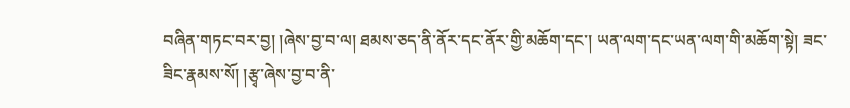བཞིན་གཏང་བར་བྱ། །ཞེས་བྱ་བ་ལ། ཐམས་ཅད་ནི་ནོར་དང་ནོར་གྱི་མཆོག་དང་། ཡན་ལག་དང་ཡན་ལག་གི་མཆོག་སྟེ། ཟང་ཟིང་རྣམས་སོ། །རྩྭ་ཞེས་བྱ་བ་ནི་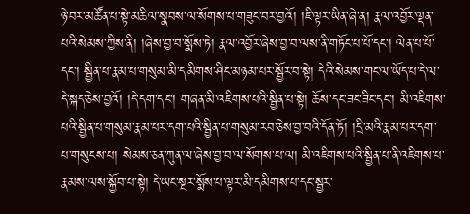ཉེ་བར་མཚོན་པ་སྟེ་མཆིལ་སྣབས་ལ་སོགས་པ་གཟུང་བར་བྱའོ། །ཇི་ལྟར་ཡིན་ཞེ་ན། རྣལ་འབྱོར་ལྡན་པའི་སེམས་ཀྱིས་ནི། །ཞེས་བྱ་བ་སྨོས་ཏེ། རྣལ་འབྱོར་ཞེས་བྱ་བ་ལས་ནི་གཏོང་པ་པོ་དང་། ལེན་པ་པོ་དང་། སྦྱིན་པ་རྣམ་པ་གསུམ་མི་དམིགས་ཤིང་མཉམ་པར་སྦྱོར་བ་སྟེ། དེའི་སེམས་གང་ལ་ཡོད་པ་དེ་ལ་དེ་སྐད་ཅེས་བྱའོ། །དེ་དག་དང་། གཞན་མི་འཇིགས་པའི་སྦྱིན་པ་སྟེ། ཆོས་དང་ཟང་ཟིང་དང་། མི་འཇིགས་པའི་སྦྱིན་པ་གསུམ་རྣམ་པར་དག་པའི་སྦྱིན་པ་གསུམ་རབ་ཅེས་བྱ་བའི་དོན་ཏོ། །དྲི་མའི་རྣམ་པར་དག་པ་གསུངས་པ། སེམས་ཅན་ཀུན་ལ་ཞེས་བྱ་བ་ལ་སོགས་པ་ལ། མི་འཇིགས་པའི་སྦྱིན་པ་ནི་འཇིགས་པ་རྣམས་ལས་སྐྱོབ་པ་སྟེ། དེ་ཡང་སྔར་སྨོས་པ་ལྟར་མི་དམིགས་པ་དང་སྦྱར་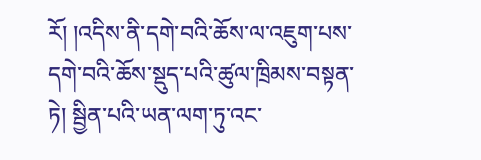རོ། །འདིས་ནི་དགེ་བའི་ཆོས་ལ་འཇུག་པས་དགེ་བའི་ཆོས་སྡུད་པའི་ཚུལ་ཁྲིམས་བསྟན་ཏེ། སྦྱིན་པའི་ཡན་ལག་ཏུ་འང་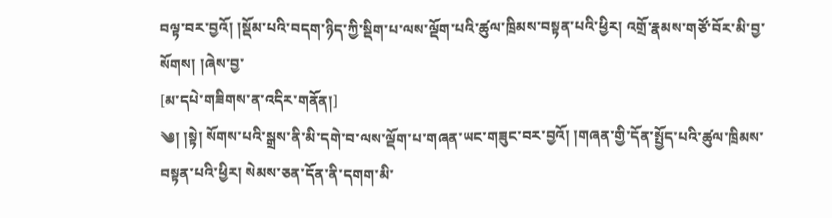བལྟ་བར་བྱའོ། །སྡོམ་པའི་བདག་ཉིད་ཀྱི་སྡིག་པ་ལས་ལྡོག་པའི་ཚུལ་ཁྲིམས་བསྟན་པའི་ཕྱིར། འགྲོ་རྣམས་གཙོ་བོར་མི་བྱ་སོགས། །ཞེས་བྱ་
[མ་དཔེ་གཟིགས་ན་འདིར་གནོན།]
༄། །སྟེ། སོགས་པའི་སྒྲས་ནི་མི་དགེ་བ་ལས་ལྡོག་པ་གཞན་ཡང་གཟུང་བར་བྱའོ། །གཞན་གྱི་དོན་སྤྱོད་པའི་ཚུལ་ཁྲིམས་བསྟན་པའི་ཕྱིར། སེམས་ཅན་དོན་ནི་དགག་མི་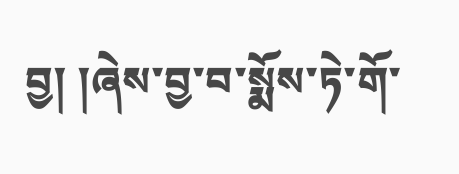བྱ། །ཞེས་བྱ་བ་སྨོས་ཏེ་གོ་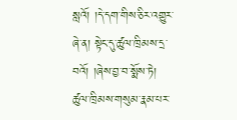སླའོ། །དེ་དག་གིས་ཅིར་འགྱུར་ཞེ་ན། སྟེང་དུ་ཚུལ་ཁྲིམས་དྲ་བའོ། །ཞེས་བྱ་བ་སྨོས་ཏེ། ཚུལ་ཁྲིམས་གསུམ་རྣམ་པར་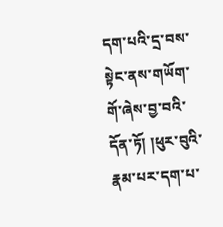དག་པའི་དྲ་བས་སྟེང་ནས་གཡོག་གོ་ཞེས་བྱ་བའི་དོན་ཏོ། །ཕུར་བུའི་རྣམ་པར་དག་པ་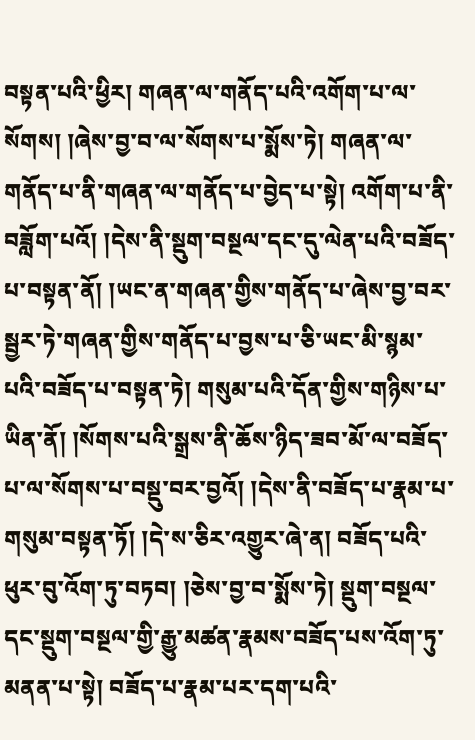བསྟན་པའི་ཕྱིར། གཞན་ལ་གནོད་པའི་འགོག་པ་ལ་སོགས། །ཞེས་བྱ་བ་ལ་སོགས་པ་སྨོས་ཏེ། གཞན་ལ་གནོད་པ་ནི་གཞན་ལ་གནོད་པ་བྱེད་པ་སྟེ། འགོག་པ་ནི་བཟློག་པའོ། །དེས་ནི་སྡུག་བསྔལ་དང་དུ་ལེན་པའི་བཟོད་པ་བསྟན་ནོ། །ཡང་ན་གཞན་གྱིས་གནོད་པ་ཞེས་བྱ་བར་སྦྱར་ཏེ་གཞན་གྱིས་གནོད་པ་བྱས་པ་ཅི་ཡང་མི་སྙམ་པའི་བཟོད་པ་བསྟན་ཏེ། གསུམ་པའི་དོན་གྱིས་གཉིས་པ་ཡིན་ནོ། །སོགས་པའི་སྒྲས་ནི་ཆོས་ཉིད་ཟབ་མོ་ལ་བཟོད་པ་ལ་སོགས་པ་བསྡུ་བར་བྱའོ། །དེས་ནི་བཟོད་པ་རྣམ་པ་གསུམ་བསྟན་ཏོ། །དེ་ས་ཅིར་འགྱུར་ཞེ་ན། བཟོད་པའི་ཕུར་བུ་འོག་ཏུ་བཏབ། །ཅེས་བྱ་བ་སྨོས་ཏེ། སྡུག་བསྔལ་དང་སྡུག་བསྔལ་གྱི་རྒྱུ་མཚན་རྣམས་བཟོད་པས་འོག་ཏུ་མནན་པ་སྟེ། བཟོད་པ་རྣམ་པར་དག་པའི་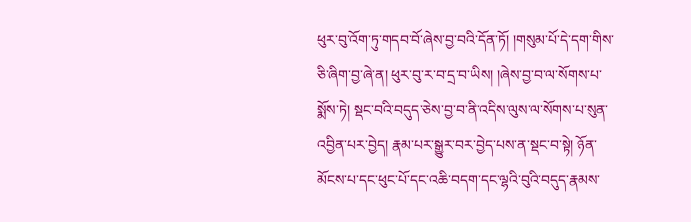ཕུར་བུ་འོག་ཏུ་གདབ་བོ་ཞེས་བྱ་བའི་དོན་ཏོ། །གསུམ་པོ་དེ་དག་གིས་ཅི་ཞིག་བྱ་ཞེ་ན། ཕུར་བུ་ར་བ་དྲ་བ་ཡིས། །ཞེས་བྱ་བ་ལ་སོགས་པ་སྨོས་ཏེ། སྡང་བའི་བདུད་ཅེས་བྱ་བ་ནི་འདིས་ལུས་ལ་སོགས་པ་སུན་འབྱིན་པར་བྱེད། རྣམ་པར་སྒྱུར་བར་བྱེད་པས་ན་སྡང་བ་སྟེ། ཉོན་མོངས་པ་དང་ཕུང་པོ་དང་འཆི་བདག་དང་ལྷའི་བུའི་བདུད་རྣམས་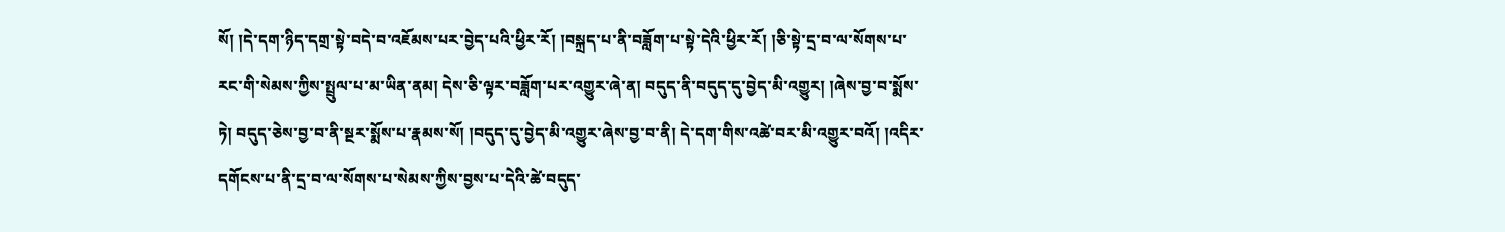སོ། །དེ་དག་ཉིད་དགྲ་སྟེ་བདེ་བ་འཇོམས་པར་བྱེད་པའི་ཕྱིར་རོ། །བསྐྲད་པ་ནི་བཟློག་པ་སྟེ་དེའི་ཕྱིར་རོ། །ཅི་སྟེ་དྲ་བ་ལ་སོགས་པ་རང་གི་སེམས་ཀྱིས་སྤྲུལ་པ་མ་ཡིན་ནམ། དེས་ཅི་ལྟར་བཟློག་པར་འགྱུར་ཞེ་ན། བདུད་ནི་བདུད་དུ་བྱེད་མི་འགྱུར། །ཞེས་བྱ་བ་སྨོས་ཏེ། བདུད་ཅེས་བྱ་བ་ནི་སྔར་སྨོས་པ་རྣམས་སོ། །བདུད་དུ་བྱེད་མི་འགྱུར་ཞེས་བྱ་བ་ནི། དེ་དག་གིས་འཚེ་བར་མི་འགྱུར་བའོ། །འདིར་དགོངས་པ་ནི་དྲ་བ་ལ་སོགས་པ་སེམས་ཀྱིས་བྱས་པ་དེའི་ཚེ་བདུད་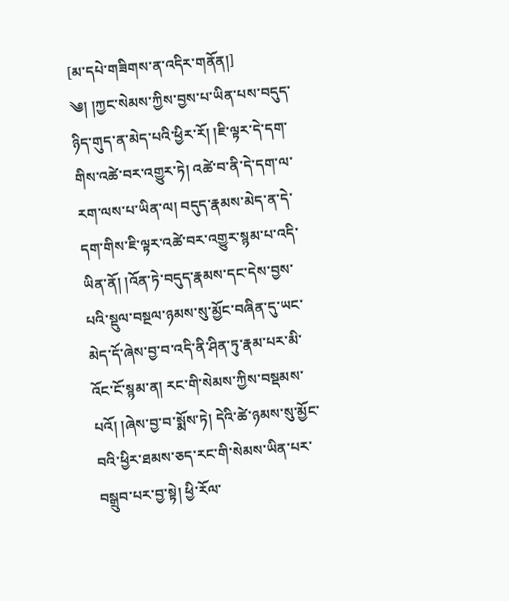[མ་དཔེ་གཟིགས་ན་འདིར་གནོན།]
༄། །ཀྱང་སེམས་ཀྱིས་བྱས་པ་ཡིན་པས་བདུད་ཉིད་གུད་ན་མེད་པའི་ཕྱིར་རོ། །ཇི་ལྟར་དེ་དག་གིས་འཚེ་བར་འགྱུར་ཏེ། འཚེ་བ་ནི་དེ་དག་ལ་རག་ལས་པ་ཡིན་ལ། བདུད་རྣམས་མེད་ན་དེ་དག་གིས་ཇི་ལྟར་འཚེ་བར་འགྱུར་སྙམ་པ་འདི་ཡིན་ནོ། །འོན་ཏེ་བདུད་རྣམས་དང་དེས་བྱས་པའི་སྡུལ་བསྔལ་ཉམས་སུ་མྱོང་བཞིན་དུ་ཡང་མེད་དོ་ཞེས་བྱ་བ་འདི་ནི་ཤིན་ཏུ་རྣམ་པར་མི་འོང་ངོ་སྙམ་ན། རང་གི་སེམས་ཀྱིས་བསྡམས་པའོ། །ཞེས་བྱ་བ་སྨོས་ཏེ། དེའི་ཚེ་ཉམས་སུ་མྱོང་བའི་ཕྱིར་ཐམས་ཅད་རང་གི་སེམས་ཡིན་པར་བསྒྲུབ་པར་བྱ་སྟེ། ཕྱི་རོལ་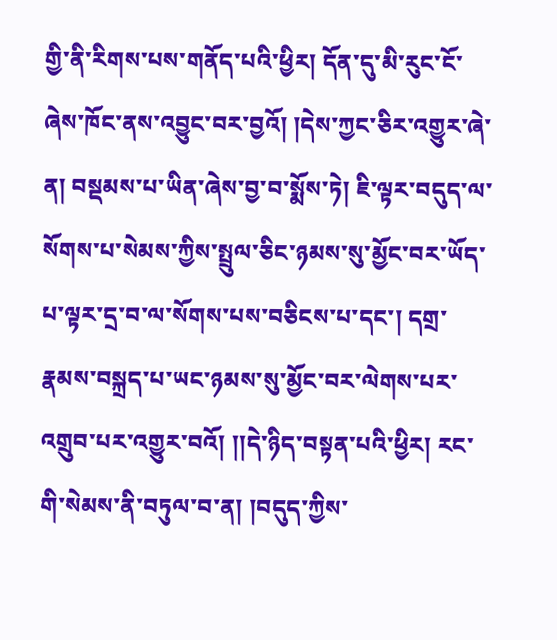གྱི་ནི་རིགས་པས་གནོད་པའི་ཕྱིར། དོན་དུ་མི་རུང་ངོ་ཞེས་ཁོང་ནས་འབྱུང་བར་བྱའོ། །དེས་ཀྱང་ཅིར་འགྱུར་ཞེ་ན། བསྡམས་པ་ཡིན་ཞེས་བྱ་བ་སྨོས་ཏེ། ཇི་ལྟར་བདུད་ལ་སོགས་པ་སེམས་ཀྱིས་སྤྲུལ་ཅིང་ཉམས་སུ་མྱོང་བར་ཡོད་པ་ལྟར་དྲ་བ་ལ་སོགས་པས་བཅིངས་པ་དང་། དགྲ་རྣམས་བསྐྲད་པ་ཡང་ཉམས་སུ་མྱོང་བར་ལེགས་པར་འགྲུབ་པར་འགྱུར་བའོ། །།དེ་ཉིད་བསྟན་པའི་ཕྱིར། རང་གི་སེམས་ནི་བཏུལ་བ་ན། །བདུད་ཀྱིས་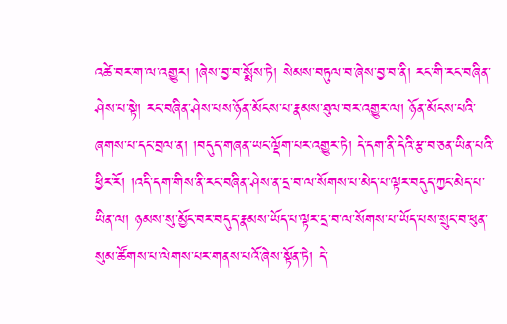འཚེ་བར་ག་ལ་འགྱུར། །ཞེས་བྱ་བ་སྨོས་ཏེ། སེམས་བཏུལ་བ་ཞེས་བྱ་བ་ནི། རང་གི་རང་བཞིན་ཤེས་པ་སྟེ། རང་བཞིན་ཤེས་པས་ཉོན་མོངས་པ་རྣམས་ཐུལ་བར་འགྱུར་ལ། ཉོན་མོངས་པའི་ཞགས་པ་དང་བྲལ་ན། །བདུད་གཞན་ཡང་ལྡོག་པར་འགྱུར་ཏེ། དེ་དག་ནི་དེའི་རྩ་བ་ཅན་ཡིན་པའི་ཕྱིར་རོ། །འདི་དག་གིས་ནི་རང་བཞིན་ཤེས་ན་དྲ་བ་ལ་སོགས་པ་མེད་པ་ལྟར་བདུད་ཀྱང་མེད་པ་ཡིན་ལ། ཉམས་སུ་མྱོང་བར་བདུད་རྣམས་ཡོད་པ་ལྟར་དྲ་བ་ལ་སོགས་པ་ཡོད་པས་སྲུང་བ་ཕུན་སུམ་ཚོགས་པ་ལེགས་པར་གནས་པའོ་ཞེས་སྟོན་ཏེ། དེ་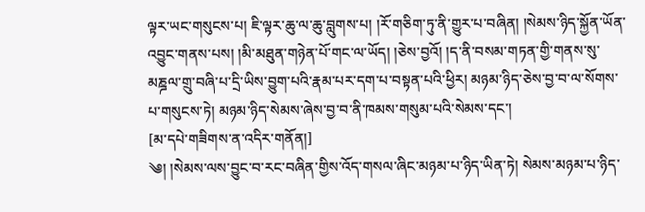ལྟར་ཡང་གསུངས་པ། ཇི་ལྟར་ཆུ་ལ་ཆུ་བླུགས་པ། །རོ་གཅིག་ཏུ་ནི་གྱུར་པ་བཞིན། །སེམས་ཉིད་སྐྱོན་ཡོན་འབྱུང་གནས་པས། །མི་མཐུན་གཉེན་པོ་གང་ལ་ཡོད། །ཅེས་བྱའོ། །ད་ནི་བསམ་གཏན་གྱི་གནས་སུ་མཎྜལ་གྲུ་བཞི་པ་དྲི་ཡིས་བྱུག་པའི་རྣམ་པར་དག་པ་བསྟན་པའི་ཕྱིར། མཉམ་ཉིད་ཅེས་བྱ་བ་ལ་སོགས་པ་གསུངས་ཏེ། མཉམ་ཉིད་སེམས་ཞེས་བྱ་བ་ནི་ཁམས་གསུམ་པའི་སེམས་དང་།
[མ་དཔེ་གཟིགས་ན་འདིར་གནོན།]
༄། །སེམས་ལས་བྱུང་བ་རང་བཞིན་གྱིས་འོད་གསལ་ཞིང་མཉམ་པ་ཉིད་ཡིན་ཏེ། སེམས་མཉམ་པ་ཉིད་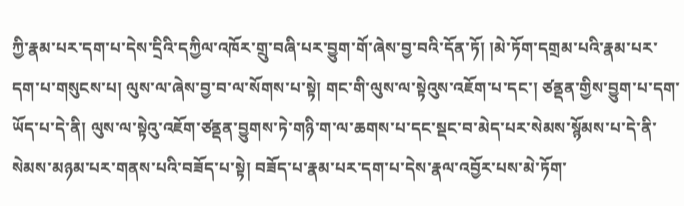ཀྱི་རྣམ་པར་དག་པ་དེས་དྲིའི་དཀྱིལ་འཁོར་གྲུ་བཞི་པར་བྱུག་གོ་ཞེས་བྱ་བའི་དོན་ཏོ། །མེ་ཏོག་དགྲམ་པའི་རྣམ་པར་དག་པ་གསུངས་པ། ལུས་ལ་ཞེས་བྱ་བ་ལ་སོགས་པ་སྟེ། གང་གི་ལུས་ལ་སྟེའུས་འཇོག་པ་དང་། ཙནྡན་གྱིས་བྱུག་པ་དག་ཡོད་པ་དེ་ནི། ལུས་ལ་སྟེའུ་འཇོག་ཙནྡན་བྱུགས་ཏེ་གཉི་ག་ལ་ཆགས་པ་དང་སྡང་བ་མེད་པར་སེམས་སྙོམས་པ་དེ་ནི་སེམས་མཉམ་པར་གནས་པའི་བཟོད་པ་སྟེ། བཟོད་པ་རྣམ་པར་དག་པ་དེས་རྣལ་འབྱོར་པས་མེ་ཏོག་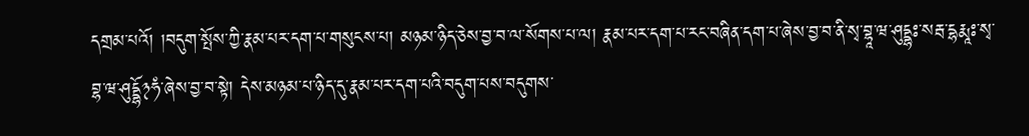དགྲམ་པའོ། །བདུག་སྤོས་ཀྱི་རྣམ་པར་དག་པ་གསུངས་པ། མཉམ་ཉིད་ཅེས་བྱ་བ་ལ་སོགས་པ་ལ། རྣམ་པར་དག་པ་རང་བཞིན་དག་པ་ཞེས་བྱ་བ་ནི་སྭ་བྷཱ་ཝ་ཤུདྡྷཿ་སརྦ་དྷརྨཱཿ་སྭ་བྷ་ཝ་ཤུདྡྷོ྅ཧཾ་ཞེས་བྱ་བ་སྟེ། དེས་མཉམ་པ་ཉིད་དུ་རྣམ་པར་དག་པའི་བདུག་པས་བདུགས་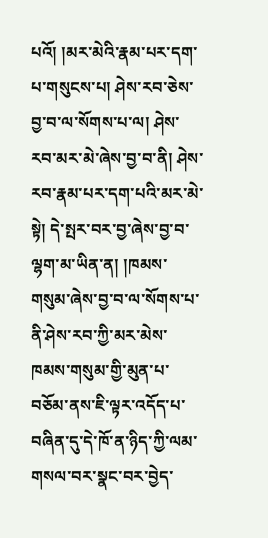པའོ། །མར་མེའི་རྣམ་པར་དག་པ་གསུངས་པ། ཤེས་རབ་ཅེས་བྱ་བ་ལ་སོགས་པ་ལ། ཤེས་རབ་མར་མེ་ཞེས་བྱ་བ་ནི། ཤེས་རབ་རྣམ་པར་དག་པའི་མར་མེ་སྟེ། དེ་སྤར་བར་བྱ་ཞེས་བྱ་བ་ལྷག་མ་ཡིན་ན། །ཁམས་གསུམ་ཞེས་བྱ་བ་ལ་སོགས་པ་ནི་ཤེས་རབ་ཀྱི་མར་མེས་ཁམས་གསུམ་གྱི་མུན་པ་བཅོམ་ནས་ཇི་ལྟར་འདོད་པ་བཞིན་དུ་དེ་ཁོ་ན་ཉིད་ཀྱི་ལམ་གསལ་བར་སྣང་བར་བྱེད་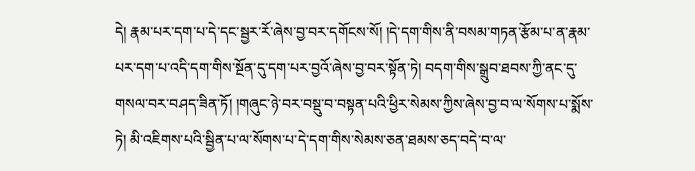དེ། རྣམ་པར་དག་པ་དེ་དང་སྦྱར་རོ་ཞེས་བྱ་བར་དགོངས་སོ། །དེ་དག་གིས་ནི་བསམ་གཏན་རྩོམ་པ་ན་རྣམ་པར་དག་པ་འདི་དག་གིས་སྔོན་དུ་དག་པར་བྱའོ་ཞེས་བྱ་བར་སྟོན་ཏེ། བདག་གིས་སྒྲུབ་ཐབས་ཀྱི་ནང་དུ་གསལ་བར་བཤད་ཟིན་ཏོ། །གཞུང་ཉེ་བར་བསྡུ་བ་བསྟན་པའི་ཕྱིར་སེམས་ཀྱིས་ཞེས་བྱ་བ་ལ་སོགས་པ་སྨོས་ཏེ། མི་འཇིགས་པའི་སྦྱིན་པ་ལ་སོགས་པ་དེ་དག་གིས་སེམས་ཅན་ཐམས་ཅད་བདེ་བ་ལ་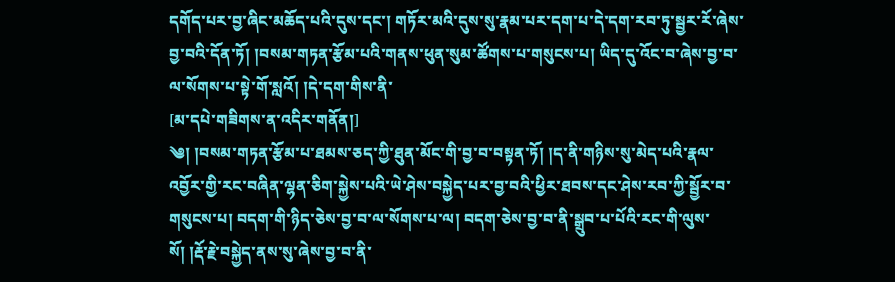དགོད་པར་བྱ་ཞིང་མཆོད་པའི་དུས་དང་། གཏོར་མའི་དུས་སུ་རྣམ་པར་དག་པ་དེ་དག་རབ་ཏུ་སྦྱར་རོ་ཞེས་བྱ་བའི་དོན་ཏོ། །བསམ་གཏན་རྩོམ་པའི་གནས་ཕུན་སུམ་ཚོགས་པ་གསུངས་པ། ཡིད་དུ་འོང་བ་ཞེས་བྱ་བ་ལ་སོགས་པ་སྟེ་གོ་སླའོ། །དེ་དག་གིས་ནི་
[མ་དཔེ་གཟིགས་ན་འདིར་གནོན།]
༄། །བསམ་གཏན་རྩོམ་པ་ཐམས་ཅད་ཀྱི་ཐུན་མོང་གི་བྱ་བ་བསྟན་ཏོ། །ད་ནི་གཉིས་སུ་མེད་པའི་རྣལ་འབྱོར་གྱི་རང་བཞིན་ལྷན་ཅིག་སྐྱེས་པའི་ཡེ་ཤེས་བསྐྱེད་པར་བྱ་བའི་ཕྱིར་ཐབས་དང་ཤེས་རབ་ཀྱི་སྦྱོར་བ་གསུངས་པ། བདག་གི་ཉིད་ཅེས་བྱ་བ་ལ་སོགས་པ་ལ། བདག་ཅེས་བྱ་བ་ནི་སྒྲུབ་པ་པོའི་རང་གི་ལུས་སོ། །རྡོ་རྗེ་བསྐྱེད་ནས་སུ་ཞེས་བྱ་བ་ནི་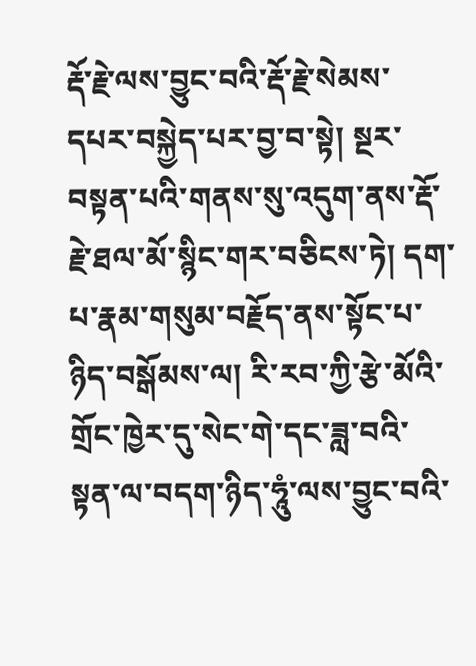རྡོ་རྗེ་ལས་བྱུང་བའི་རྡོ་རྗེ་སེམས་དཔར་བསྐྱེད་པར་བྱ་བ་སྟེ། སྔར་བསྟན་པའི་གནས་སུ་འདུག་ནས་རྡོ་རྗེ་ཐལ་མོ་སྙིང་གར་བཅིངས་ཏེ། དག་པ་རྣམ་གསུམ་བརྗོད་ནས་སྟོང་པ་ཉིད་བསྒོམས་ལ། རི་རབ་ཀྱི་རྩེ་མོའི་གྲོང་ཁྱེར་དུ་སེང་གེ་དང་ཟླ་བའི་སྟན་ལ་བདག་ཉིད་ཧཱུཾ་ལས་བྱུང་བའི་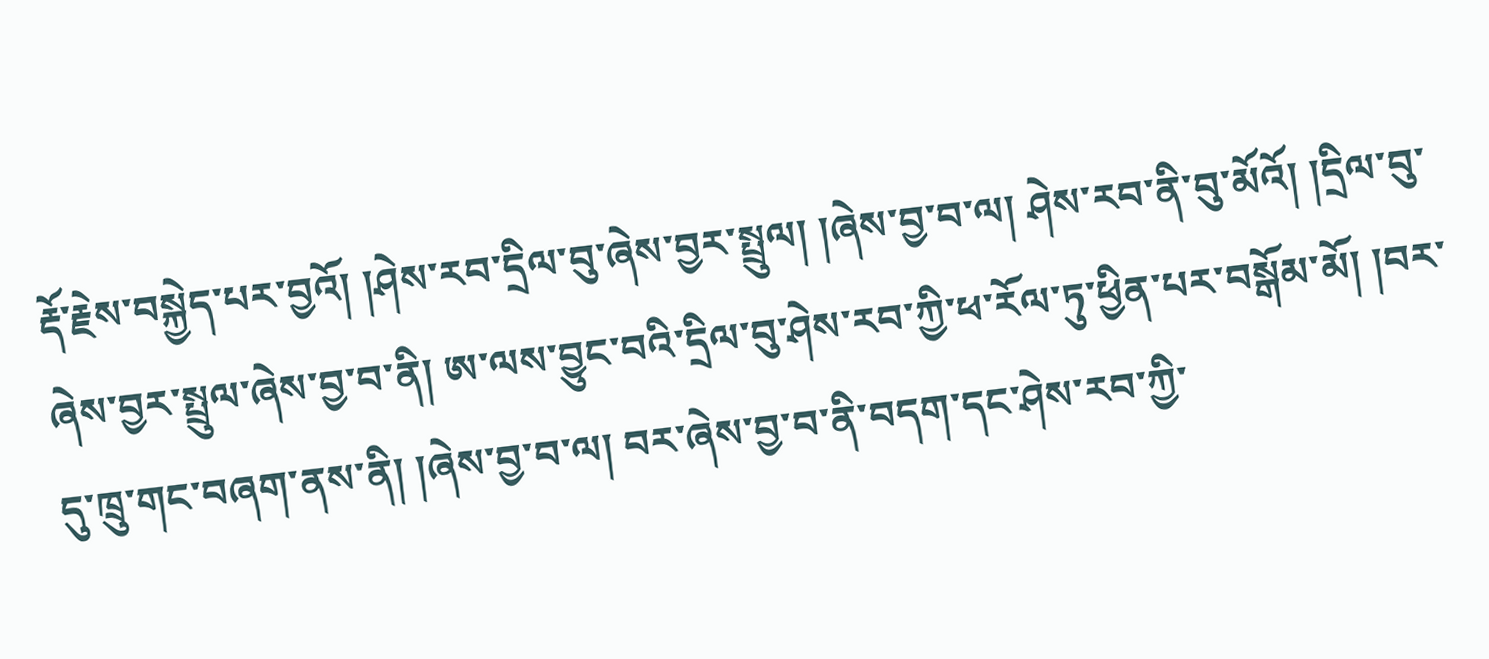རྡོ་རྗེས་བསྐྱེད་པར་བྱའོ། །ཤེས་རབ་དྲིལ་བུ་ཞེས་བྱར་སྤྲུལ། །ཞེས་བྱ་བ་ལ། ཤེས་རབ་ནི་བུ་མོའོ། །དྲིལ་བུ་ཞེས་བྱར་སྤྲུལ་ཞེས་བྱ་བ་ནི། ཨ་ལས་བྱུང་བའི་དྲིལ་བུ་ཤེས་རབ་ཀྱི་ཕ་རོལ་ཏུ་ཕྱིན་པར་བསྒོམ་མོ། །བར་དུ་ཁྲུ་གང་བཞག་ནས་ནི། །ཞེས་བྱ་བ་ལ། བར་ཞེས་བྱ་བ་ནི་བདག་དང་ཤེས་རབ་ཀྱི་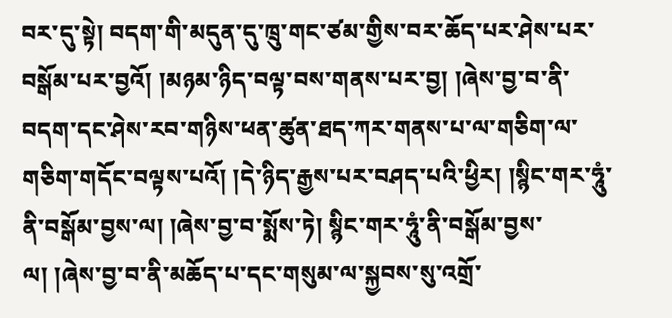བར་དུ་སྟེ། བདག་གི་མདུན་དུ་ཁྲུ་གང་ཙམ་གྱིས་བར་ཆོད་པར་ཤེས་པར་བསྒོམ་པར་བྱའོ། །མཉམ་ཉིད་བལྟ་བས་གནས་པར་བྱ། །ཞེས་བྱ་བ་ནི་བདག་དང་ཤེས་རབ་གཉིས་ཕན་ཚུན་ཐད་ཀར་གནས་པ་ལ་གཅིག་ལ་གཅིག་གདོང་བལྟས་པའོ། །དེ་ཉིད་རྒྱས་པར་བཤད་པའི་ཕྱིར། །སྙིང་གར་ཧཱུཾ་ནི་བསྒོམ་བྱས་ལ། །ཞེས་བྱ་བ་སྨོས་ཏེ། སྙིང་གར་ཧཱུཾ་ནི་བསྒོམ་བྱས་ལ། །ཞེས་བྱ་བ་ནི་མཆོད་པ་དང་གསུམ་ལ་སྐྱབས་སུ་འགྲོ་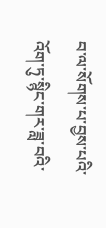བ་ལ་སོགས་པ་བྱས་པའི་འོག་ཏུ་སྙིང་གར་ཟླ་བའི་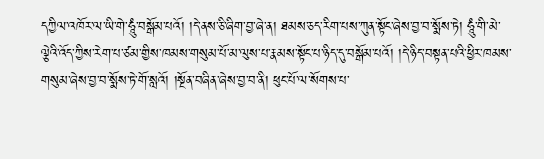དཀྱིལ་འཁོར་ལ་ཡི་གེ་ཧཱུཾ་བསྒོམ་པའོ། །དེ་ནས་ཅི་ཞིག་བྱ་ཞེ་ན། ཐམས་ཅད་རིག་པས་ཀུན་སྟོང་ཞེས་བྱ་བ་སྨོས་ཏེ། ཧཱུཾ་གི་མེ་ལྕེའི་འོད་ཀྱིས་རེག་པ་ཙམ་གྱིས་ཁམས་གསུམ་པོ་མ་ལུས་པ་རྣམས་སྟོང་པ་ཉིད་དུ་བསྒོམ་པའོ། །དེ་ཉིད་བསྟན་པའི་ཕྱིར་ཁམས་གསུམ་ཞེས་བྱ་བ་སྨོས་ཏེ་གོ་སླའོ། །སྔོན་བཞིན་ཞེས་བྱ་བ་ནི། ཕུང་པོ་ལ་སོགས་པ་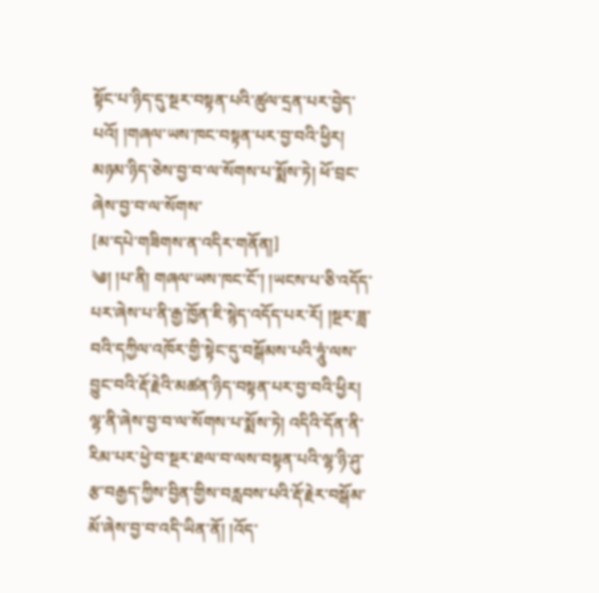སྟོང་པ་ཉིད་དུ་སྔར་བསྟན་པའི་ཚུལ་དྲན་པར་བྱེད་པའོ། །གཞལ་ཡས་ཁང་བསྟན་པར་བྱ་བའི་ཕྱིར། མཉམ་ཉིད་ཅེས་བྱ་བ་ལ་སོགས་པ་སྨོས་ཏེ། ཕོ་བྲང་ཞེས་བྱ་བ་ལ་སོགས་
[མ་དཔེ་གཟིགས་ན་འདིར་གནོན།]
༄། །པ་ནི། གཞལ་ཡས་ཁང་ངོ་། །ཡངས་པ་ཅི་འདོད་པར་ཞེས་པ་ནི་རྒྱ་ཁྱོན་ཇི་སྙེད་འདོད་པར་རོ། །སྔར་ཟླ་བའི་དཀྱིལ་འཁོར་གྱི་སྟེང་དུ་བསྒོམས་པའི་ཧཱུཾ་ལས་བྱུང་བའི་རྡོ་རྗེའི་མཚན་ཉིད་བསྟན་པར་བྱ་བའི་ཕྱིར། ལྷ་ནི་ཞེས་བྱ་བ་ལ་སོགས་པ་སྨོས་ཏེ། འདིའི་དོན་ནི་རིམ་པར་ཕྱེ་བ་སྔར་ཐལ་བ་ལས་བསྟན་པའི་ལྷ་ཉི་ཤུ་རྩ་བརྒྱད་ཀྱིས་བྱིན་གྱིས་བརླབས་པའི་རྡོ་རྗེར་བསྒོམ་མོ་ཞེས་བྱ་བ་འདི་ཡིན་ནོ། །འོད་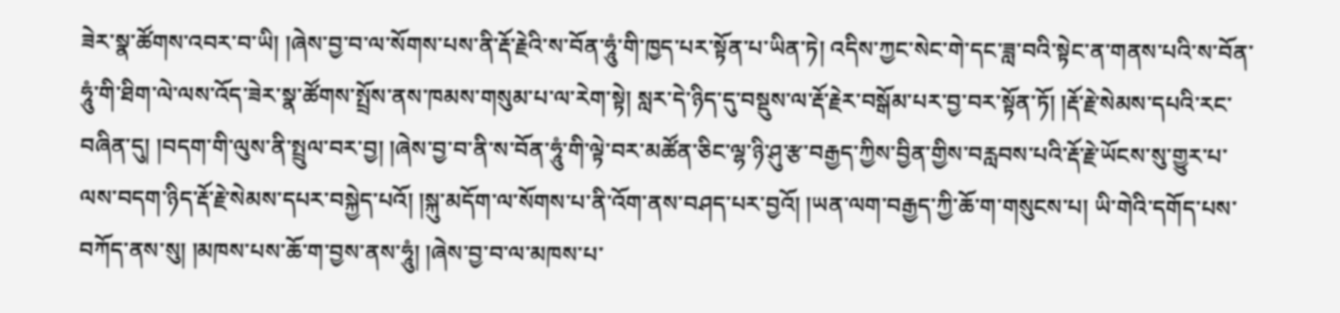ཟེར་སྣ་ཚོགས་འབར་བ་ཡི། །ཞེས་བྱ་བ་ལ་སོགས་པས་ནི་རྡོ་རྗེའི་ས་བོན་ཧཱུཾ་གི་ཁྱད་པར་སྟོན་པ་ཡིན་ཏེ། འདིས་ཀྱང་སེང་གེ་དང་ཟླ་བའི་སྟེང་ན་གནས་པའི་ས་བོན་ཧཱུཾ་གི་ཐིག་ལེ་ལས་འོད་ཟེར་སྣ་ཚོགས་སྤྲོས་ནས་ཁམས་གསུམ་པ་ལ་རེག་སྟེ། སླར་དེ་ཉིད་དུ་བསྡུས་ལ་རྡོ་རྗེར་བསྒོམ་པར་བྱ་བར་སྟོན་ཏོ། །རྡོ་རྗེ་སེམས་དཔའི་རང་བཞིན་དུ། །བདག་གི་ལུས་ནི་སྤྲུལ་བར་བྱ། །ཞེས་བྱ་བ་ནི་ས་བོན་ཧཱུཾ་གི་ལྟེ་བར་མཚོན་ཅིང་ལྷ་ཉི་ཤུ་རྩ་བརྒྱད་ཀྱིས་བྱིན་གྱིས་བརླབས་པའི་རྡོ་རྗེ་ཡོངས་སུ་གྱུར་པ་ལས་བདག་ཉིད་རྡོ་རྗེ་སེམས་དཔར་བསྐྱེད་པའོ། །སྐུ་མདོག་ལ་སོགས་པ་ནི་འོག་ནས་བཤད་པར་བྱའོ། །ཡན་ལག་བརྒྱད་ཀྱི་ཆོ་ག་གསུངས་པ། ཡི་གེའི་དགོད་པས་བཀོད་ནས་སུ། །མཁས་པས་ཆོ་ག་བྱས་ནས་ཧཱུཾ། །ཞེས་བྱ་བ་ལ་མཁས་པ་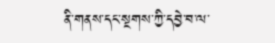ནི་གནས་དང་སྔགས་ཀྱི་དབྱེ་བ་ལ་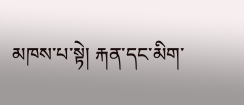མཁས་པ་སྟེ། རྐན་དང་མིག་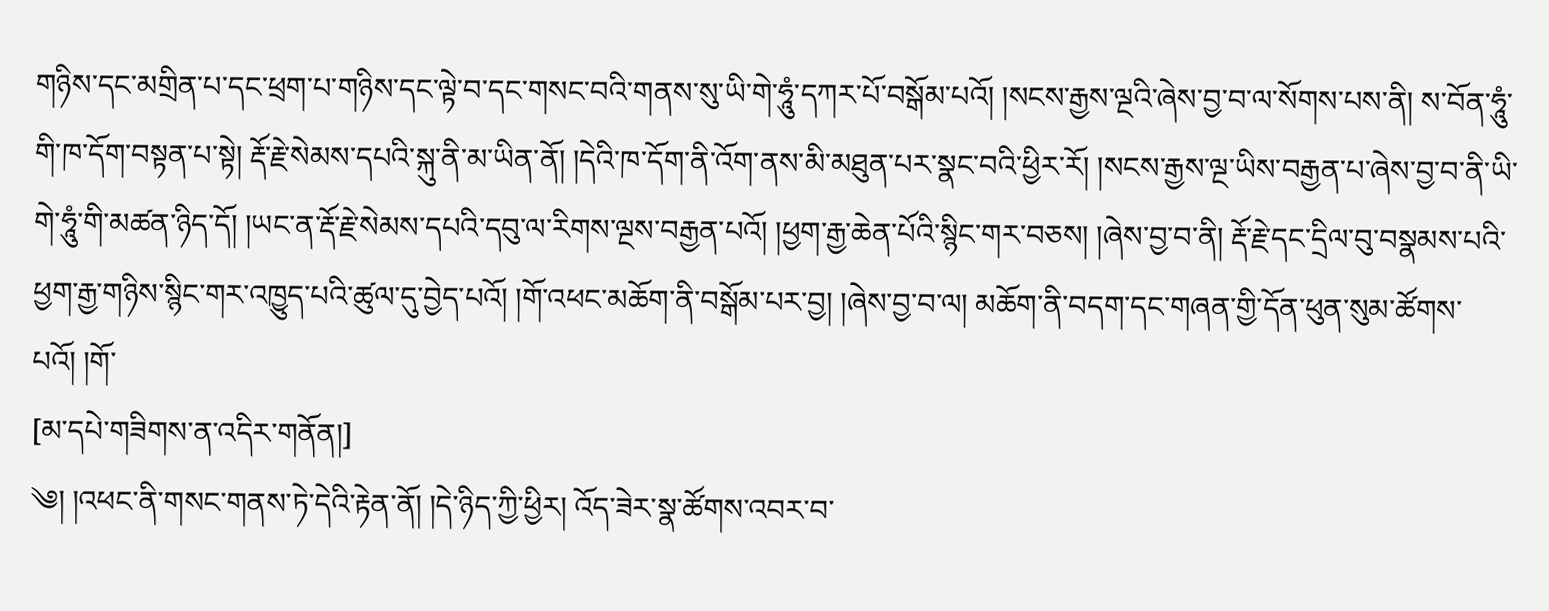གཉིས་དང་མགྲིན་པ་དང་ཕྲག་པ་གཉིས་དང་ལྟེ་བ་དང་གསང་བའི་གནས་སུ་ཡི་གེ་ཧཱུཾ་དཀར་པོ་བསྒོམ་པའོ། །སངས་རྒྱས་ལྔའི་ཞེས་བྱ་བ་ལ་སོགས་པས་ནི། ས་བོན་ཧཱུཾ་གི་ཁ་དོག་བསྟན་པ་སྟེ། རྡོ་རྗེ་སེམས་དཔའི་སྐུ་ནི་མ་ཡིན་ནོ། །དེའི་ཁ་དོག་ནི་འོག་ནས་མི་མཐུན་པར་སྣང་བའི་ཕྱིར་རོ། །སངས་རྒྱས་ལྔ་ཡིས་བརྒྱན་པ་ཞེས་བྱ་བ་ནི་ཡི་གེ་ཧཱུཾ་གི་མཚན་ཉིད་དོ། །ཡང་ན་རྡོ་རྗེ་སེམས་དཔའི་དབུ་ལ་རིགས་ལྔས་བརྒྱན་པའོ། །ཕྱག་རྒྱ་ཆེན་པོའི་སྙིང་གར་བཅས། །ཞེས་བྱ་བ་ནི། རྡོ་རྗེ་དང་དྲིལ་བུ་བསྣམས་པའི་ཕྱག་རྒྱ་གཉིས་སྙིང་གར་འཁྱུད་པའི་ཚུལ་དུ་བྱེད་པའོ། །གོ་འཕང་མཆོག་ནི་བསྒོམ་པར་བྱ། །ཞེས་བྱ་བ་ལ། མཆོག་ནི་བདག་དང་གཞན་གྱི་དོན་ཕུན་སུམ་ཚོགས་པའོ། །གོ་
[མ་དཔེ་གཟིགས་ན་འདིར་གནོན།]
༄། །འཕང་ནི་གསང་གནས་ཏེ་དེའི་རྟེན་ནོ། །དེ་ཉིད་ཀྱི་ཕྱིར། འོད་ཟེར་སྣ་ཚོགས་འབར་བ་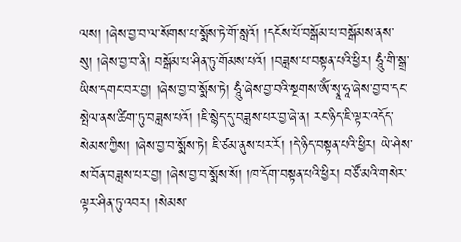ལས། །ཞེས་བྱ་བ་ལ་སོགས་པ་སྨོས་ཏེ་གོ་སླའོ། །དངོས་པོ་བསྒོམ་པ་བསྒོམས་ནས་སུ། །ཞེས་བྱ་བ་ནི། བསྒོམ་པ་ཤིན་ཏུ་གོམས་པའོ། །བཟླས་པ་བསྟན་པའི་ཕྱིར། ཧཱུཾ་གི་སྒྲ་ཡིས་དགང་བར་བྱ། །ཞེས་བྱ་བ་སྨོས་ཏེ། ཧཱུཾ་ཞེས་བྱ་བའི་སྔགས་ཨོཾ་སྭཱ་ཧཱ་ཞེས་བྱ་བ་དང་སྤེལ་ནས་ཚིག་ཏུ་བཟླས་པའོ། །ཇི་སྙེད་དུ་བཟླས་པར་བྱ་ཞེ་ན། རང་ཉིད་ཇི་ལྟར་འདོད་སེམས་ཀྱིས། །ཞེས་བྱ་བ་སྨོས་ཏེ། ཇི་ཙམ་ནུས་པར་རོ། །དེ་ཉིད་བསྟན་པའི་ཕྱིར། ཡེ་ཤེས་ས་བོན་བཟླས་པར་བྱ། །ཞེས་བྱ་བ་སྨོས་སོ། །ཁ་དོག་བསྟན་པའི་ཕྱིར། བཙོ་མའི་གསེར་ལྟར་ཤིན་ཏུ་འབར། །སེམས་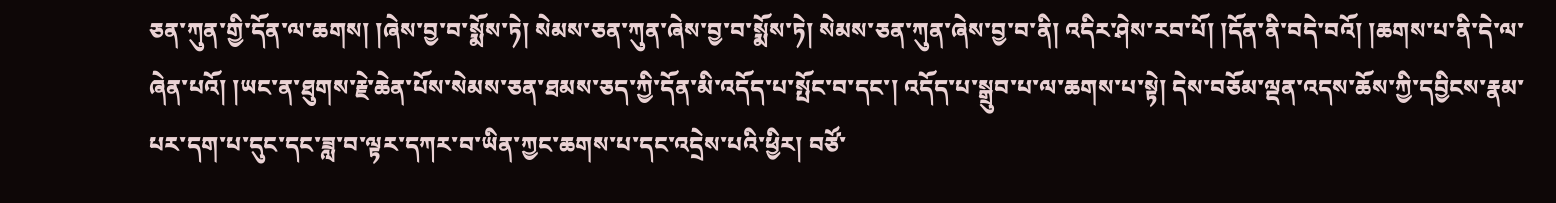ཅན་ཀུན་གྱི་དོན་ལ་ཆགས། །ཞེས་བྱ་བ་སྨོས་ཏེ། སེམས་ཅན་ཀུན་ཞེས་བྱ་བ་སྨོས་ཏེ། སེམས་ཅན་ཀུན་ཞེས་བྱ་བ་ནི། འདིར་ཤེས་རབ་པོ། །དོན་ནི་བདེ་བའོ། །ཆགས་པ་ནི་དེ་ལ་ཞེན་པའོ། །ཡང་ན་ཐུགས་རྗེ་ཆེན་པོས་སེམས་ཅན་ཐམས་ཅད་ཀྱི་དོན་མི་འདོད་པ་སྤོང་བ་དང་། འདོད་པ་སྒྲུབ་པ་ལ་ཆགས་པ་སྟེ། དེས་བཅོམ་ལྡན་འདས་ཆོས་ཀྱི་དབྱིངས་རྣམ་པར་དག་པ་དུང་དང་ཟླ་བ་ལྟར་དཀར་བ་ཡིན་ཀྱང་ཆགས་པ་དང་འདྲེས་པའི་ཕྱིར། བཙོ་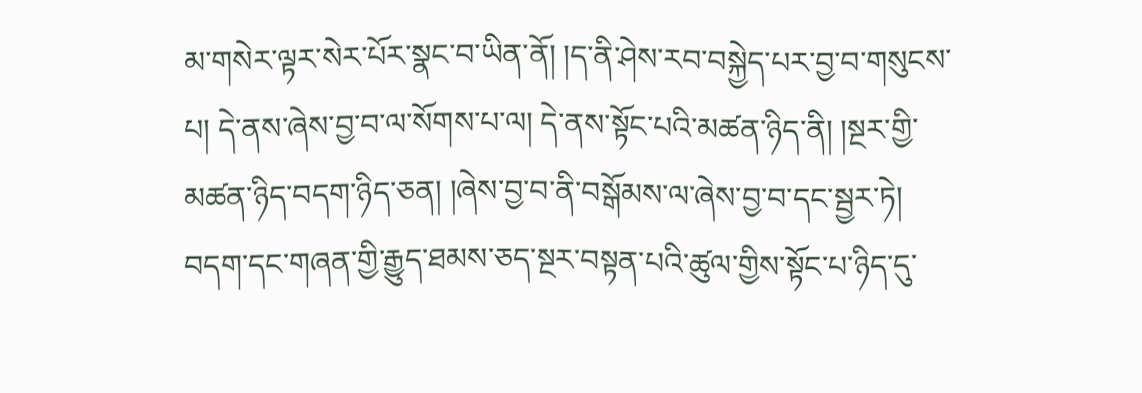མ་གསེར་ལྟར་སེར་པོར་སྣང་བ་ཡིན་ནོ། །ད་ནི་ཤེས་རབ་བསྐྱེད་པར་བྱ་བ་གསུངས་པ། དེ་ནས་ཞེས་བྱ་བ་ལ་སོགས་པ་ལ། དེ་ནས་སྟོང་པའི་མཚན་ཉིད་ནི། །སྔར་གྱི་མཚན་ཉིད་བདག་ཉིད་ཅན། །ཞེས་བྱ་བ་ནི་བསྒོམས་ལ་ཞེས་བྱ་བ་དང་སྦྱར་ཏེ། བདག་དང་གཞན་གྱི་རྒྱུད་ཐམས་ཅད་སྔར་བསྟན་པའི་ཚུལ་གྱིས་སྟོང་པ་ཉིད་དུ་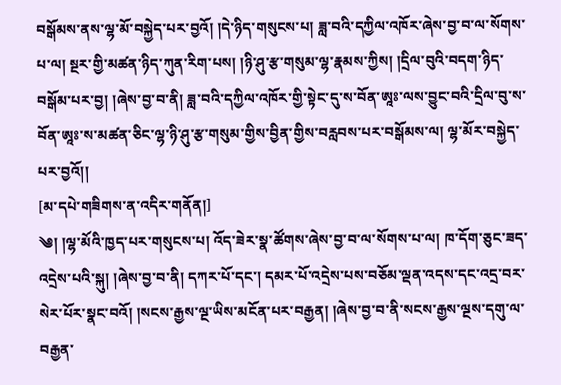བསྒོམས་ནས་ལྷ་མོ་བསྐྱེད་པར་བྱའོ། །དེ་ཉིད་གསུངས་པ། ཟླ་བའི་དཀྱིལ་འཁོར་ཞེས་བྱ་བ་ལ་སོགས་པ་ལ། སྔར་གྱི་མཚན་ཉིད་ཀུན་རིག་པས། །ཉི་ཤུ་རྩ་གསུམ་ལྷ་རྣམས་ཀྱིས། །དྲིལ་བུའི་བདག་ཉིད་བསྒོམ་པར་བྱ། །ཞེས་བྱ་བ་ནི། ཟླ་བའི་དཀྱིལ་འཁོར་གྱི་སྟེང་དུ་ས་བོན་ཨཱཿ་ལས་བྱུང་བའི་དྲིལ་བུ་ས་བོན་ཨཱཿ་ས་མཚན་ཅིང་ལྷ་ཉི་ཤུ་རྩ་གསུམ་གྱིས་བྱིན་གྱིས་བརླབས་པར་བསྒོམས་ལ། ལྷ་མོར་བསྐྱེད་པར་བྱའོ།།
[མ་དཔེ་གཟིགས་ན་འདིར་གནོན།]
༄། །ལྷ་མོའི་ཁྱད་པར་གསུངས་པ། འོད་ཟེར་སྣ་ཚོགས་ཞེས་བྱ་བ་ལ་སོགས་པ་ལ། ཁ་དོག་ཅུང་ཟད་འདྲེས་པའི་སྐུ། །ཞེས་བྱ་བ་ནི། དཀར་པོ་དང་། དམར་པོ་འདྲེས་པས་བཅོམ་ལྡན་འདས་དང་འདྲ་བར་སེར་པོར་སྣང་བའོ། །སངས་རྒྱས་ལྔ་ཡིས་མངོན་པར་བརྒྱན། །ཞེས་བྱ་བ་ནི་སངས་རྒྱས་ལྔས་དགུ་ལ་བརྒྱན་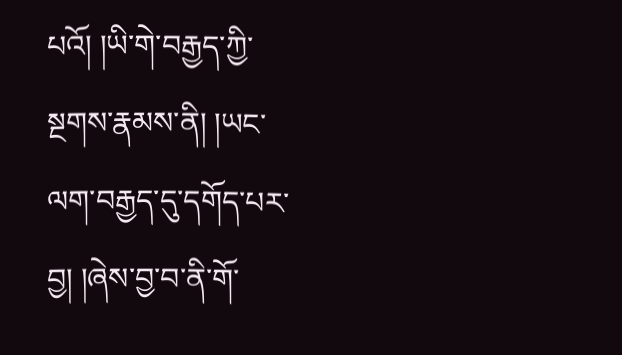པའོ། །ཡི་གེ་བརྒྱད་ཀྱི་སྔགས་རྣམས་ནི། །ཡང་ལག་བརྒྱད་དུ་དགོད་པར་བྱ། །ཞེས་བྱ་བ་ནི་གོ་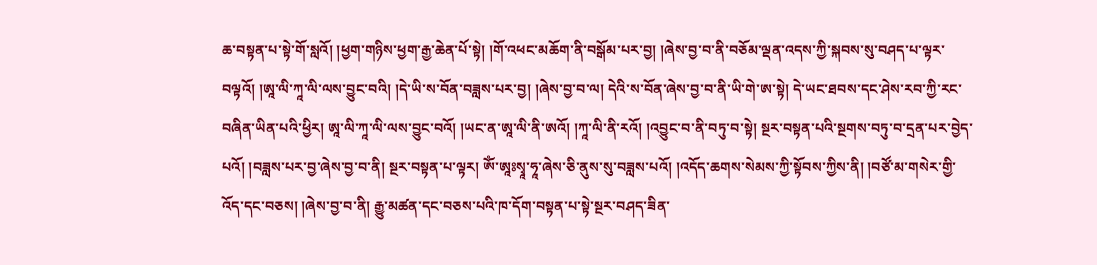ཆ་བསྟན་པ་སྟེ་གོ་སླའོ། །ཕྱག་གཉིས་ཕྱག་རྒྱ་ཆེན་པོ་སྟེ། །གོ་འཕང་མཆོག་ནི་བསྒོམ་པར་བྱ། །ཞེས་བྱ་བ་ནི་བཅོམ་ལྡན་འདས་ཀྱི་སྐབས་སུ་བཤད་པ་ལྟར་བལྟའོ། །ཨཱ་ལི་ཀཱ་ལི་ལས་བྱུང་བའི། །དེ་ཡི་ས་བོན་བཟླས་པར་བྱ། །ཞེས་བྱ་བ་ལ། དེའི་ས་བོན་ཞེས་བྱ་བ་ནི་ཡི་གེ་ཨ་སྟེ། དེ་ཡང་ཐབས་དང་ཤེས་རབ་ཀྱི་རང་བཞིན་ཡིན་པའི་ཕྱིར། ཨཱ་ལི་ཀཱ་ལི་ལས་བྱུང་བའོ། །ཡང་ན་ཨཱ་ལི་ནི་ཨའོ། །ཀཱ་ལི་ནི་རའོ། །འབྱུང་བ་ནི་བཏུ་བ་སྟེ། སྔར་བསྟན་པའི་སྔགས་བཏུ་བ་དྲན་པར་བྱེད་པའོ། །བཟླས་པར་བྱ་ཞེས་བྱ་བ་ནི། སྔར་བསྟན་པ་ལྟར། ཨོཾ་ཨཱཿསྭཱ་ཧཱ་ཞེས་ཅི་ནུས་སུ་བཟླས་པའོ། །འདོད་ཆགས་སེམས་ཀྱི་སྟོབས་ཀྱིས་ནི། །བཙོ་མ་གསེར་གྱི་འོད་དང་བཅས། །ཞེས་བྱ་བ་ནི། རྒྱུ་མཚན་དང་བཅས་པའི་ཁ་དོག་བསྟན་པ་སྟེ་སྔར་བཤད་ཟིན་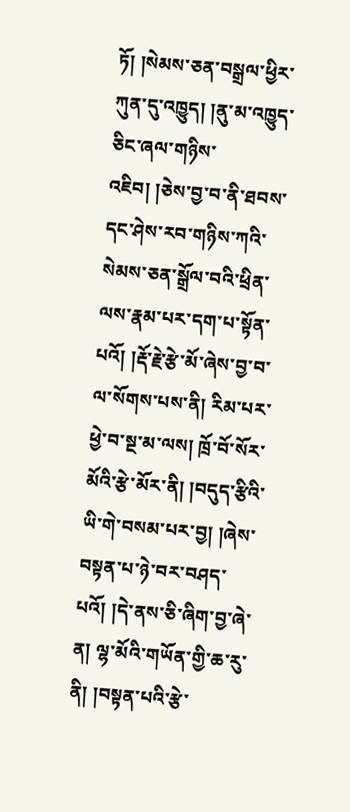ཏོ། །སེམས་ཅན་བསྒྲལ་ཕྱིར་ཀུན་དུ་འཁྱུད། །ནུ་མ་འཁྱུད་ཅིང་ཞལ་གཉིས་འཇིབ། །ཅེས་བྱ་བ་ནི་ཐབས་དང་ཤེས་རབ་གཉིས་ཀའི་སེམས་ཅན་སྒྲོལ་བའི་ཕྲིན་ལས་རྣམ་པར་དག་པ་སྟོན་པའོ། །རྡོ་རྗེ་རྩེ་མོ་ཞེས་བྱ་བ་ལ་སོགས་པས་ནི། རིམ་པར་ཕྱེ་བ་སྔ་མ་ལས། ཁྲོ་བོ་སོར་མོའི་རྩེ་མོར་ནི། །བདུད་རྩིའི་ཡི་གེ་བསམ་པར་བྱ། །ཞེས་བསྟན་པ་ཉེ་བར་བཤད་པའོ། །དེ་ནས་ཅི་ཞིག་བྱ་ཞེ་ན། ལྷ་མོའི་གཡོན་གྱི་ཆ་རུ་ནི། །བསྟན་པའི་རྩེ་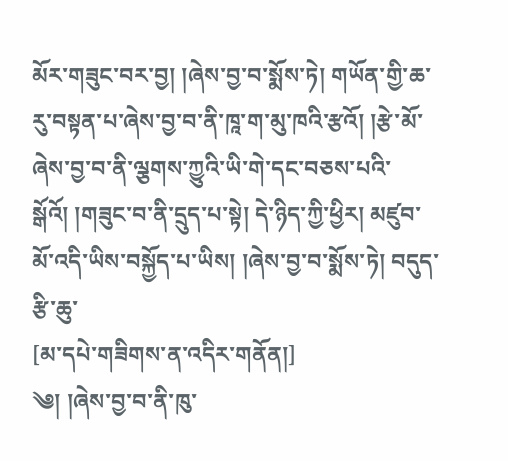མོར་གཟུང་བར་བྱ། །ཞེས་བྱ་བ་སྨོས་ཏེ། གཡོན་གྱི་ཆ་རུ་བསྟན་པ་ཞེས་བྱ་བ་ནི་ཁཱ་ག་མུ་ཁའི་རྩའོ། །རྩེ་མོ་ཞེས་བྱ་བ་ནི་ལྕགས་ཀྱུའི་ཡི་གེ་དང་བཅས་པའི་སྒོའོ། །གཟུང་བ་ནི་དྲུད་པ་སྟེ། དེ་ཉིད་ཀྱི་ཕྱིར། མཛུབ་མོ་འདི་ཡིས་བསྐྱོད་པ་ཡིས། །ཞེས་བྱ་བ་སྨོས་ཏེ། བདུད་རྩི་ཆུ་
[མ་དཔེ་གཟིགས་ན་འདིར་གནོན།]
༄། །ཞེས་བྱ་བ་ནི་ཁུ་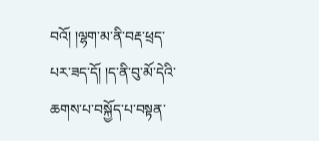བའོ། །ལྷག་མ་ནི་བརྡ་ཕྲད་པར་ཟད་དོ། །ད་ནི་བུ་མོ་དེའི་ཆགས་པ་བསྐྱོད་པ་བསྟན་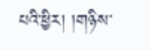པའི་ཕྱིར། །གཉིས་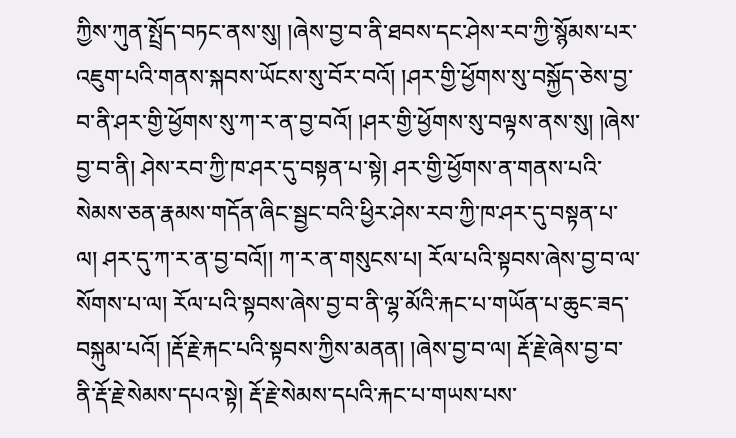ཀྱིས་ཀུན་སྤྲོད་བཏང་ནས་སུ། །ཞེས་བྱ་བ་ནི་ཐབས་དང་ཤེས་རབ་ཀྱི་སྙོམས་པར་འཇུག་པའི་གནས་སྐབས་ཡོངས་སུ་བོར་བའོ། །ཤར་གྱི་ཕྱོགས་སུ་བསྐྱོད་ཅེས་བྱ་བ་ནི་ཤར་གྱི་ཕྱོགས་སུ་ཀ་ར་ན་བྱ་བའོ། །ཤར་གྱི་ཕྱོགས་སུ་བལྟས་ནས་སུ། །ཞེས་བྱ་བ་ནི། ཤེས་རབ་ཀྱི་ཁ་ཤར་དུ་བསྟན་པ་སྟེ། ཤར་གྱི་ཕྱོགས་ན་གནས་པའི་སེམས་ཅན་རྣམས་གདོན་ཞིང་སྦྱང་བའི་ཕྱིར་ཤེས་རབ་ཀྱི་ཁ་ཤར་དུ་བསྟན་པ་ལ། ཤར་དུ་ཀ་ར་ན་བྱ་བའོ།། ཀ་ར་ན་གསུངས་པ། རོལ་པའི་སྟབས་ཞེས་བྱ་བ་ལ་སོགས་པ་ལ། རོལ་པའི་སྟབས་ཞེས་བྱ་བ་ནི་ལྷ་མོའི་རྐང་པ་གཡོན་པ་ཆུང་ཟད་བསྐུམ་པའོ། །རྡོ་རྗེ་རྐང་པའི་སྟབས་ཀྱིས་མནན། །ཞེས་བྱ་བ་ལ། རྡོ་རྗེ་ཞེས་བྱ་བ་ནི་རྡོ་རྗེ་སེམས་དཔའ་སྟེ། རྡོ་རྗེ་སེམས་དཔའི་རྐང་པ་གཡས་པས་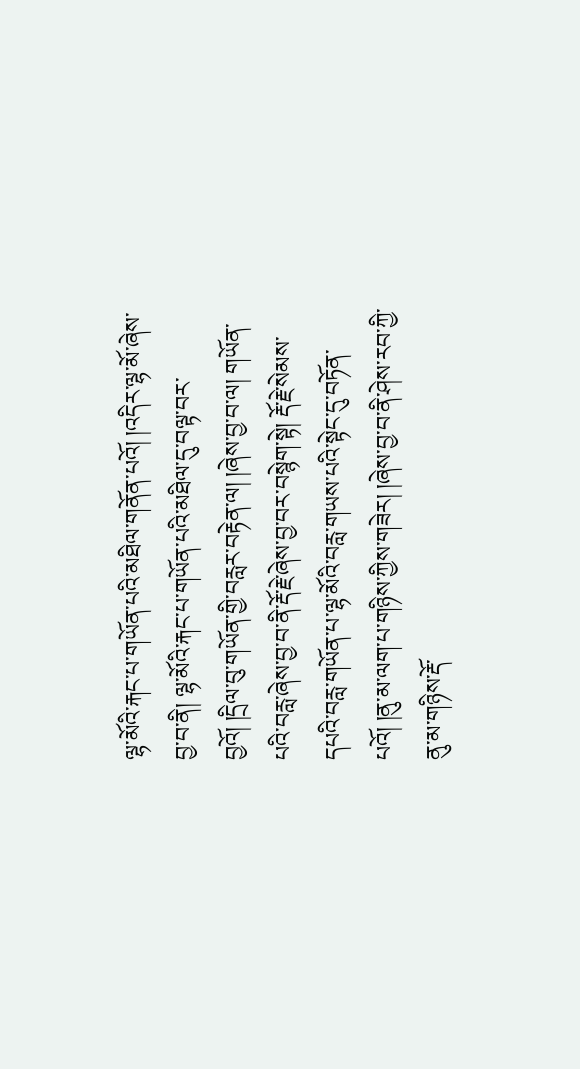ལྷ་མོའི་རྐང་པ་གཡོན་པའི་མཐིལ་གནོན་པའོ། །འདིར་ལྷ་མོ་ཞེས་བྱ་བ་ནི། ལྷ་མོའི་རྐང་པ་གཡོན་པའི་མཐིལ་དུ་བལྟ་བར་བྱའོ། །དྲིལ་བུ་གཡོན་གྱི་བརླར་བརྟེན་ལ། །ཞེས་བྱ་བ་ལ། གཡོན་པའི་བརླ་ཞེས་བྱ་བ་ནི་རྡོ་རྗེ་ཞེས་བྱ་བར་བསྙེག་སྟེ། རྡོ་རྗེ་སེམས་དཔའི་བརླ་གཡོན་པ་ལྷ་མོའི་བརླ་གཡས་པའི་སྟེང་དུ་བཏོན་པའོ། །ནུ་མ་ལག་པ་གཉིས་ཀྱིས་གཟེར། །ཞེས་བྱ་བ་ནི་ཤེས་རབ་ཀྱི་ནུ་མ་གཉིས་རྡོ་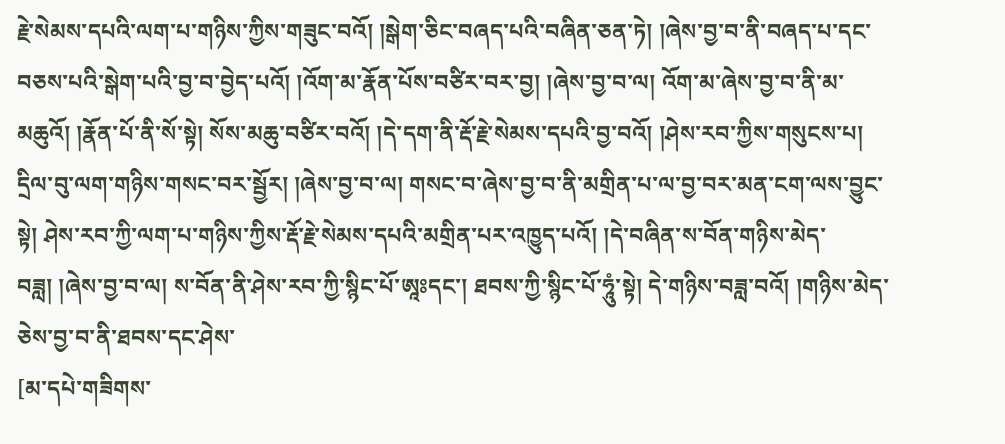རྗེ་སེམས་དཔའི་ལག་པ་གཉིས་ཀྱིས་གཟུང་བའོ། །སྒེག་ཅིང་བཞད་པའི་བཞིན་ཅན་ཏེ། །ཞེས་བྱ་བ་ནི་བཞད་པ་དང་བཅས་པའི་སྒེག་པའི་བྱ་བ་བྱེད་པའོ། །འོག་མ་རྣོན་པོས་བཙིར་བར་བྱ། །ཞེས་བྱ་བ་ལ། འོག་མ་ཞེས་བྱ་བ་ནི་མ་མཆུའོ། །རྣོན་པོ་ནི་སོ་སྟེ། སོས་མཆུ་བཙིར་བའོ། །དེ་དག་ནི་རྡོ་རྗེ་སེམས་དཔའི་བྱ་བའོ། །ཤེས་རབ་ཀྱིས་གསུངས་པ། དྲིལ་བུ་ལག་གཉིས་གསང་བར་སྦྱོར། །ཞེས་བྱ་བ་ལ། གསང་བ་ཞེས་བྱ་བ་ནི་མགྲིན་པ་ལ་བྱ་བར་མན་ངག་ལས་བྱུང་སྟེ། ཤེས་རབ་ཀྱི་ལག་པ་གཉིས་ཀྱིས་རྡོ་རྗེ་སེམས་དཔའི་མགྲིན་པར་འཁྱུད་པའོ། །དེ་བཞིན་ས་བོན་གཉིས་མེད་བཟླ། །ཞེས་བྱ་བ་ལ། ས་བོན་ནི་ཤེས་རབ་ཀྱི་སྙིང་པོ་ཨཱཿདང་། ཐབས་ཀྱི་སྙིང་པོ་ཧཱུཾ་སྟེ། དེ་གཉིས་བཟླ་བའོ། །གཉིས་མེད་ཅེས་བྱ་བ་ནི་ཐབས་དང་ཤེས་
[མ་དཔེ་གཟིགས་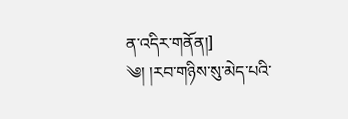ན་འདིར་གནོན།]
༄། །རབ་གཉིས་སུ་མེད་པའི་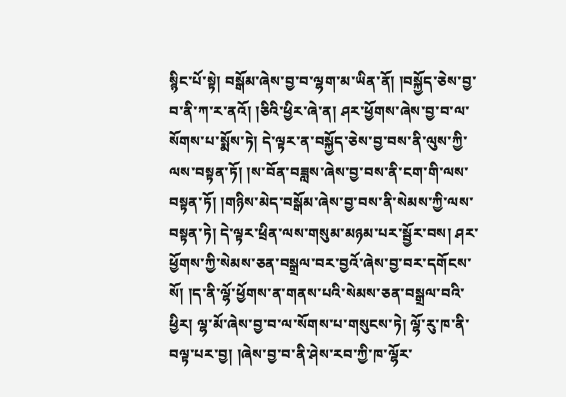སྙིང་པོ་སྟེ། བསྒོམ་ཞེས་བྱ་བ་ལྷག་མ་ཡིན་ནོ། །བསྐྱོད་ཅེས་བྱ་བ་ནི་ཀ་ར་ནའོ། །ཅིའི་ཕྱིར་ཞེ་ན། ཤར་ཕྱོགས་ཞེས་བྱ་བ་ལ་སོགས་པ་སྨོས་ཏེ། དེ་ལྟར་ན་བསྐྱོད་ཅེས་བྱ་བས་ནི་ལུས་ཀྱི་ལས་བསྟན་ཏོ། །ས་བོན་བཟླས་ཞེས་བྱ་བས་ནི་ངག་གི་ལས་བསྟན་ཏོ། །གཉིས་མེད་བསྒོམ་ཞེས་བྱ་བས་ནི་སེམས་ཀྱི་ལས་བསྟན་ཏེ། དེ་ལྟར་ཕྲིན་ལས་གསུམ་མཉམ་པར་སྦྱོར་བས། ཤར་ཕྱོགས་ཀྱི་སེམས་ཅན་བསྒྲལ་བར་བྱའོ་ཞེས་བྱ་བར་དགོངས་སོ། །ད་ནི་ལྷོ་ཕྱོགས་ན་གནས་པའི་སེམས་ཅན་བསྒྲལ་བའི་ཕྱིར། ལྷ་མོ་ཞེས་བྱ་བ་ལ་སོགས་པ་གསུངས་ཏེ། ལྷོ་རུ་ཁ་ནི་བལྟ་པར་བྱ། །ཞེས་བྱ་བ་ནི་ཤེས་རབ་ཀྱི་ཁ་ལྷོར་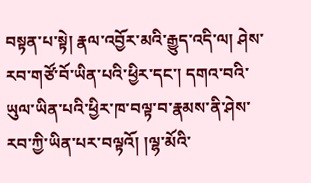བསྟན་པ་སྟེ། རྣལ་འབྱོར་མའི་རྒྱུད་འདི་ལ། ཤེས་རབ་གཙོ་བོ་ཡིན་པའི་ཕྱིར་དང་། དགའ་བའི་ཡུལ་ཡིན་པའི་ཕྱིར་ཁ་བལྟ་བ་རྣམས་ནི་ཤེས་རབ་ཀྱི་ཡིན་པར་བལྟའོ། །ལྷ་མོའི་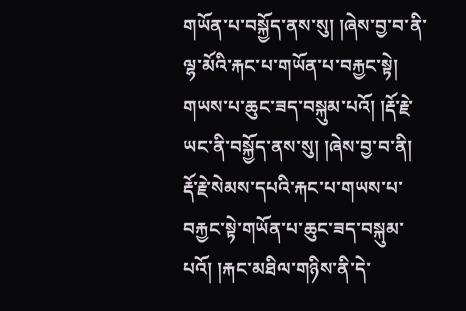གཡོན་པ་བསྐྱོད་ནས་སུ། །ཞེས་བྱ་བ་ནི་ལྷ་མོའི་རྐང་པ་གཡོན་པ་བརྐྱང་སྟེ། གཡས་པ་ཆུང་ཟད་བསྐུམ་པའོ། །རྡོ་རྗེ་ཡང་ནི་བསྐྱོད་ནས་སུ། །ཞེས་བྱ་བ་ནི། རྡོ་རྗེ་སེམས་དཔའི་རྐང་པ་གཡས་པ་བརྐྱང་སྟེ་གཡོན་པ་ཆུང་ཟད་བསྐུམ་པའོ། །རྐང་མཐིལ་གཉིས་ནི་དེ་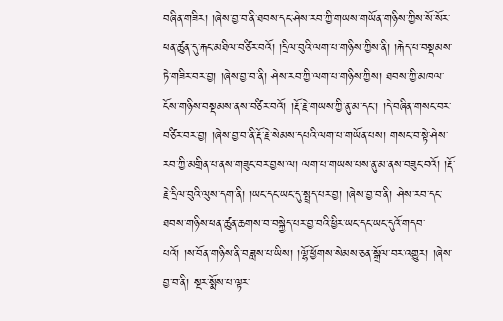བཞིན་གཟིར། །ཞེས་བྱ་བ་ནི་ཐབས་དང་ཤེས་རབ་ཀྱི་གཡས་གཡོན་གཉིས་ཀྱིས་སོ་སོར་ཕན་ཚུན་དུ་རྐང་མཐིལ་བཙིར་བའོ། །དྲིལ་བུའི་ལག་པ་གཉིས་ཀྱིས་ནི། །རྐེད་པ་བསྡམས་ཏེ་གཟིར་བར་བྱ། །ཞེས་བྱ་བ་ནི། ཤེས་རབ་ཀྱི་ལག་པ་གཉིས་ཀྱིས། ཐབས་ཀྱི་མཁལ་ངོས་གཉིས་བསྡམས་ནས་བཙིར་བའོ། །རྡོ་རྗེ་གཡས་ཀྱི་ནུ་མ་དང་། །དེ་བཞིན་གསང་བར་བཙིར་བར་བྱ། །ཞེས་བྱ་བ་ནི་རྡོ་རྗེ་སེམས་དཔའི་ལག་པ་གཡོན་པས། གསང་བ་སྟེ་ཤེས་རབ་ཀྱི་མགྲིན་པ་ནས་གཟུང་བར་བྱས་ལ། ལག་པ་གཡས་པས་ནུ་མ་ནས་བཟུང་བའོ། །རྡོ་རྗེ་དྲིལ་བུའི་ལུས་དག་ནི། །ཡང་དང་ཡང་དུ་སྤྲད་པར་བྱ། །ཞེས་བྱ་བ་ནི། ཤེས་རབ་དང་ཐབས་གཉིས་ཕན་ཚུན་ཆགས་བ་བསྐྱེད་པར་བྱ་བའི་ཕྱིར་ཡང་དང་ཡང་དུའོ་གདབ་པའོ། །ས་བོན་གཉིས་ནི་བཟླས་པ་ཡིས། །ལྷོ་ཕྱོགས་སེམས་ཅན་སྒྲོལ་བར་འགྱུར། །ཞེས་བྱ་བ་ནི། སྔར་སྨོས་པ་ལྟར་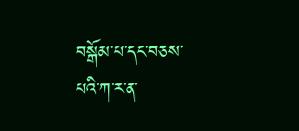བསྒོམ་པ་དང་བཅས་པའི་ཀ་ར་ན་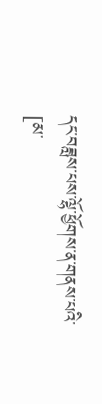དང་བཟླས་པས་ལྷོ་ཕྱོགས་ན་གནས་པའི་
[མ་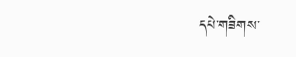དཔེ་གཟིགས་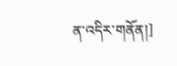ན་འདིར་གནོན།]